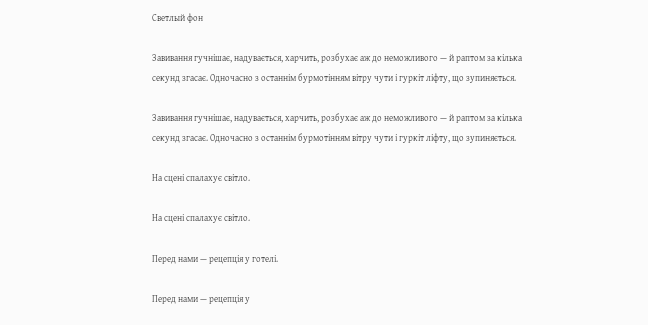Светлый фон

Завивання гучнішає, надувається, харчить, розбухає аж до неможливого — й раптом за кілька секунд згасає. Одночасно з останнім бурмотінням вітру чути і гуркіт ліфту, що зупиняється.

Завивання гучнішає, надувається, харчить, розбухає аж до неможливого — й раптом за кілька секунд згасає. Одночасно з останнім бурмотінням вітру чути і гуркіт ліфту, що зупиняється.

На сцені спалахує світло.

На сцені спалахує світло.

Перед нами — рецепція у готелі.

Перед нами — рецепція у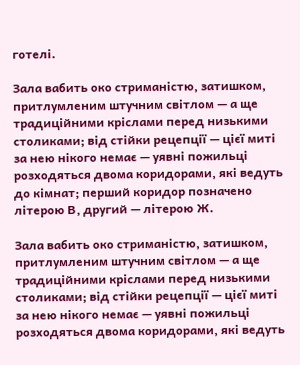готелі.

Зала вабить око стриманістю, затишком, притлумленим штучним світлом — а ще традиційними кріслами перед низькими столиками; від стійки рецепції — цієї миті за нею нікого немає — уявні пожильці розходяться двома коридорами, які ведуть до кімнат; перший коридор позначено літерою В, другий — літерою Ж.

Зала вабить око стриманістю, затишком, притлумленим штучним світлом — а ще традиційними кріслами перед низькими столиками; від стійки рецепції — цієї миті за нею нікого немає — уявні пожильці розходяться двома коридорами, які ведуть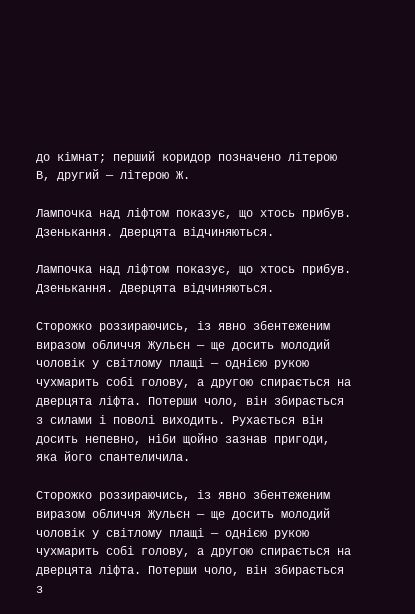до кімнат; перший коридор позначено літерою В, другий — літерою Ж.

Лампочка над ліфтом показує, що хтось прибув. Дзенькання. Дверцята відчиняються.

Лампочка над ліфтом показує, що хтось прибув. Дзенькання. Дверцята відчиняються.

Сторожко роззираючись, із явно збентеженим виразом обличчя Жульєн — ще досить молодий чоловік у світлому плащі — однією рукою чухмарить собі голову, а другою спирається на дверцята ліфта. Потерши чоло, він збирається з силами і поволі виходить. Рухається він досить непевно, ніби щойно зазнав пригоди, яка його спантеличила.

Сторожко роззираючись, із явно збентеженим виразом обличчя Жульєн — ще досить молодий чоловік у світлому плащі — однією рукою чухмарить собі голову, а другою спирається на дверцята ліфта. Потерши чоло, він збирається з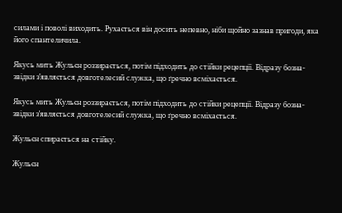силами і поволі виходить. Рухається він досить непевно, ніби щойно зазнав пригоди, яка його спантеличила.

Якусь мить Жульєн роззирається, потім підходить до стійки рецепції. Відразу бозна-звідки з'являється довготелесий служка, що ґречно всміхається.

Якусь мить Жульєн роззирається, потім підходить до стійки рецепції. Відразу бозна-звідки з'являється довготелесий служка, що ґречно всміхається.

Жульєн спирається на стійку.

Жульєн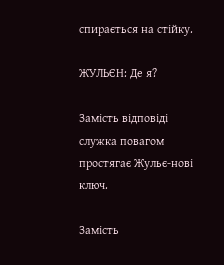спирається на стійку.

ЖУЛЬЄН: Де я?

Замість відповіді служка повагом простягає Жульє-нові ключ.

Замість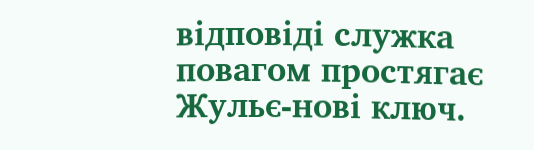відповіді служка повагом простягає Жульє-нові ключ.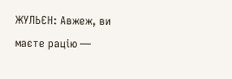ЖУЛЬЄН: Авжеж, ви маєте рацію —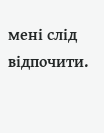мені слід відпочити.